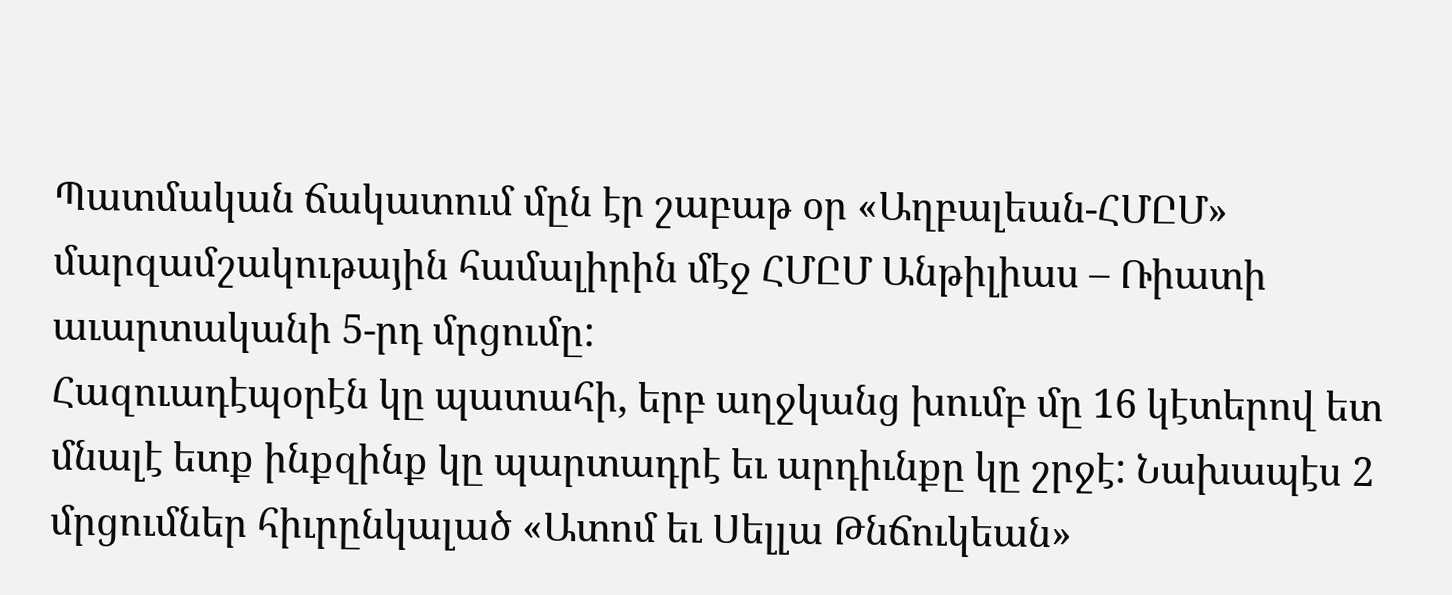Պատմական ճակատում մըն էր շաբաթ օր «Աղբալեան-ՀՄԸՄ» մարզամշակութային համալիրին մէջ ՀՄԸՄ Անթիլիաս – Ռիատի աւարտականի 5-րդ մրցումը:
Հազուադէպօրէն կը պատահի, երբ աղջկանց խումբ մը 16 կէտերով ետ մնալէ ետք ինքզինք կը պարտադրէ եւ արդիւնքը կը շրջէ: Նախապէս 2 մրցումներ հիւրընկալած «Ատոմ եւ Սելլա Թնճուկեան»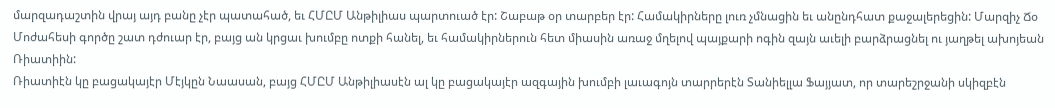մարզադաշտին վրայ այդ բանը չէր պատահած, եւ ՀՄԸՄ Անթիլիաս պարտուած էր: Շաբաթ օր տարբեր էր: Համակիրները լուռ չմնացին եւ անընդհատ քաջալերեցին: Մարզիչ Ճօ Մոժահեսի գործը շատ դժուար էր, բայց ան կրցաւ խումբը ոտքի հանել, եւ համակիրներուն հետ միասին առաջ մղելով պայքարի ոգին զայն աւելի բարձրացնել ու յաղթել ախոյեան Ռիատիին:
Ռիատիէն կը բացակայէր Մէյկըն Նաասան, բայց ՀՄԸՄ Անթիլիասէն ալ կը բացակայէր ազգային խումբի լաւագոյն տարրերէն Տանիելլա Ֆայյատ, որ տարեշրջանի սկիզբէն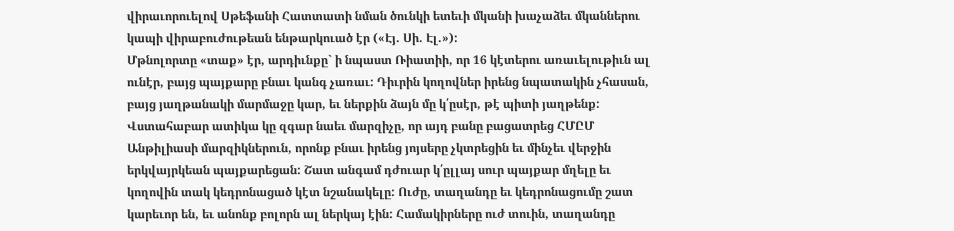վիրաւորուելով Սթեֆանի Հատտատի նման ծունկի ետեւի մկանի խաչաձեւ մկաններու կապի վիրաբուժութեան ենթարկուած էր («Էյ. Սի. Էլ.»):
Մթնոլորտը «տաք» էր, արդիւնքը` ի նպաստ Ռիատիի, որ 16 կէտերու առաւելութիւն ալ ունէր, բայց պայքարը բնաւ կանգ չառաւ: Դիւրին կողովներ իրենց նպատակին չհասան, բայց յաղթանակի մարմաջը կար, եւ ներքին ձայն մը կ՛ըսէր, թէ պիտի յաղթենք:
Վստահաբար ատիկա կը զգար նաեւ մարզիչը, որ այդ բանը բացատրեց ՀՄԸՄ Անթիլիասի մարզիկներուն, որոնք բնաւ իրենց յոյսերը չկտրեցին եւ մինչեւ վերջին երկվայրկեան պայքարեցան: Շատ անգամ դժուար կ՛ըլլայ սուր պայքար մղելը եւ կողովին տակ կեդրոնացած կէտ նշանակելը: Ուժը, տաղանդը եւ կեդրոնացումը շատ կարեւոր են, եւ անոնք բոլորն ալ ներկայ էին: Համակիրները ուժ տուին, տաղանդը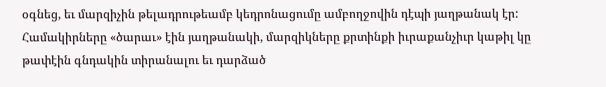օգնեց, եւ մարզիչին թելադրութեամբ կեդրոնացումը ամբողջովին դէպի յաղթանակ էր:
Համակիրները «ծարաւ» էին յաղթանակի, մարզիկները քրտինքի իւրաքանչիւր կաթիլ կը թափէին գնդակին տիրանալու եւ դարձած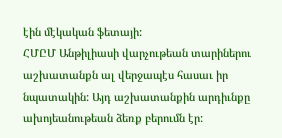էին մէկական ֆետայի:
ՀՄԸՄ Անթիլիասի վարչութեան տարիներու աշխատանքն ալ վերջապէս հասաւ իր նպատակին: Այդ աշխատանքին արդիւնքը ախոյեանութեան ձեռք բերումն էր: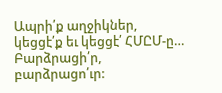Ապրի՛ք աղջիկներ, կեցցէ՛ք եւ կեցցէ՛ ՀՄԸՄ-ը… Բարձրացի՛ր, բարձրացո՛ւր: